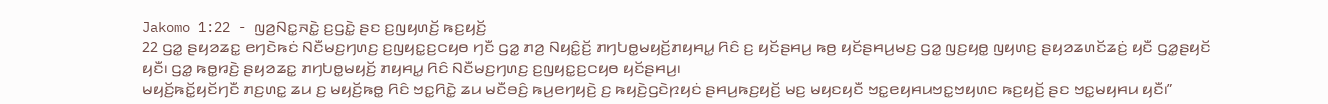Jakomo 1:22 - ꤜꤤ꤬ꤡꤢ꤭ꤏꤢꤧ꤭ ꤢ꤬ꤞꤢꤧ꤭ ꤔꤢ ꤢ꤬ꤜꤟꤛꤢꤩ꤬ ꤒꤢ꤬ꤟꤢꤩ꤬
22 ꤞꤤ꤭ ꤔꤟꤤꤘꤢ꤭ ꤕꤚꤢꤧꤒꤢꤦ ꤡꤢꤪꤗꤢ꤬ꤚꤛꤢ꤬ ꤢ꤬ꤜꤟꤢ꤭ꤢ꤬ꤍꤟꤥ ꤚꤢꤪ ꤞꤤ꤭ ꤊꤤ꤬ ꤡꤟꤢꤨ꤭ꤢꤩ꤬ ꤊꤚꤝꤥ꤭ꤗꤟꤢꤩ꤬ꤊꤟꤌꤣ꤭ ꤖꤢꤨ ꤢ꤬ ꤟꤢꤩꤔꤌꤣ꤬ ꤒꤥ꤬ ꤟꤢꤩꤔꤌꤣ꤬ꤗꤢ꤬ ꤞꤤ꤭ ꤜꤢ꤬ꤟꤥ꤭ ꤜꤟꤛꤢ꤬ ꤔꤟꤤꤘꤛꤢꤩꤘꤢꤦ꤬ ꤟꤢꤪ ꤞꤤ꤭ꤔꤟꤢꤩ ꤟꤢꤪ꤯ ꤞꤤ꤭ ꤒꤥ꤭ꤙꤢꤧ꤬ ꤔꤟꤤꤘꤢ꤭ ꤊꤚꤝꤥ꤭ꤗꤟꤢꤩ꤬ ꤊꤟꤌꤣ꤭ ꤖꤢꤨ ꤡꤢꤪꤗꤢ꤬ꤚꤛꤢ꤬ ꤢ꤬ꤜꤟꤢ꤭ꤢ꤬ꤍꤟꤥ ꤟꤢꤩꤔꤌꤣ꤬꤯
ꤗꤟꤢꤩ꤬ꤒꤢꤩ꤭ꤟꤢꤩꤚꤢꤪ ꤊꤢ꤬ꤛꤢ꤭ ꤘꤣ ꤢ꤬ ꤗꤟꤢꤩ꤬ꤒꤥ꤭ ꤖꤢꤨ ꤠꤢ꤭ꤖꤢꤧ꤭ ꤘꤣ ꤗꤢꤪꤋꤢꤨ꤬ ꤒꤣ꤬ꤕꤚꤟꤢꤧ꤬ ꤢ꤬ ꤒꤟꤢꤧ꤬ꤞꤢꤧꤐꤟꤢꤦ ꤔꤌꤣ꤬ꤒꤢ꤬ꤟꤢꤩ꤬ ꤗꤢ꤬ ꤗꤟꤢꤟꤢꤪ ꤠꤢ꤭ꤕꤟꤌꤣꤠꤢ꤭ꤠꤟꤛꤢ ꤒꤢ꤬ꤟꤢꤩ꤬ ꤔꤢ ꤠꤢ꤭ꤗꤟꤌꤣ ꤟꤢꤪ꤯”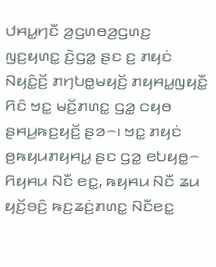ꤓꤌꤣ꤭ꤚꤢꤪ ꤤ꤬ꤞꤛꤥꤤ꤬ꤞꤛꤢ꤬ ꤜꤢ꤬ꤟꤛꤢ꤭ ꤢꤧ꤬ꤞꤤ꤭ ꤔꤢ ꤢ꤬ ꤊꤟꤢꤦ ꤡꤟꤢꤨ꤭ꤢꤩ꤬ ꤊꤚꤝꤥ꤭ꤗꤟꤢꤩ꤬ ꤊꤟꤌꤣ꤭ꤜꤟꤢꤪ꤭ ꤖꤢꤨ ꤠꤢ꤭ ꤗꤢꤩ꤬ꤊꤛꤢ꤭ ꤞꤤ꤭ ꤍꤟꤥ ꤔꤌꤣ꤬ꤒꤢ꤬ꤟꤢꤩ꤬ ꤔꤤ꤮꤯ ꤠꤢ꤭ ꤊꤟꤢꤦ ꤥ꤬ꤒꤟꤣꤊꤟꤌꤣ꤭ ꤔꤢ ꤞꤤ꤭ ꤕꤝꤟꤥ꤭꤮ ꤖꤟꤌꤣ ꤡꤢꤪ ꤕꤢ꤭, ꤒꤟꤌꤣ ꤡꤢꤪ ꤘꤣ ꤟꤢꤩ꤬ꤋꤢꤨ꤬ ꤒꤢ꤬ꤘꤢꤦ꤬ꤊꤛꤢ꤭ ꤡꤢꤪꤕꤢ꤭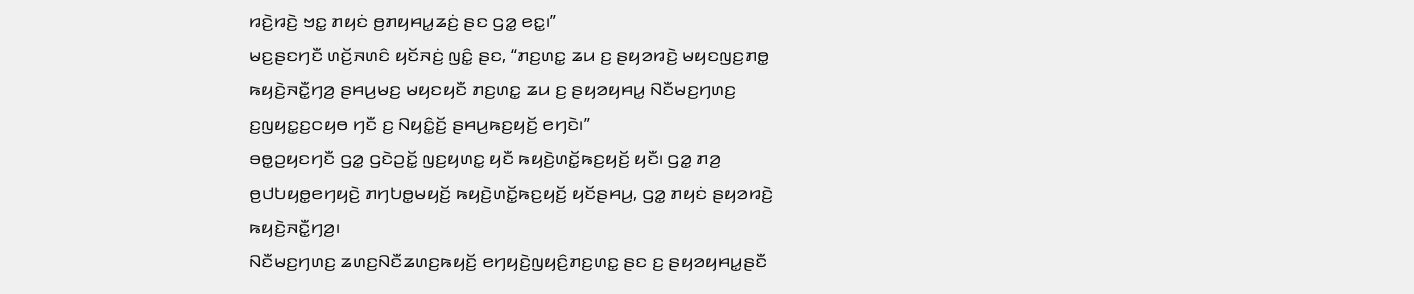ꤙꤢꤧ꤬ꤙꤢꤧ꤬ ꤠꤢ꤭ ꤊꤟꤢꤦ ꤥ꤬ꤊꤟꤌꤣ꤭ꤘꤢꤦ꤬ ꤔꤢ ꤞꤤ꤭ ꤕꤢ꤭꤯”
ꤗꤢ꤬ꤔꤢꤚꤢꤪ ꤛꤢꤩ꤬ꤏꤛꤢꤨ ꤟꤢꤩꤏꤢꤦ꤬ ꤜꤢꤨ꤭ ꤔꤢ, “ꤊꤢ꤬ꤛꤢ꤭ ꤘꤣ ꤢ꤬ ꤔꤟꤤꤙꤢꤧ꤬ ꤗꤟꤢꤜꤢ꤬ꤊꤥ꤭ ꤒꤟꤢꤧ꤬ꤏꤢꤪ꤭ꤚꤤ꤬ ꤔꤌꤣ꤬ꤗꤢ꤬ ꤗꤟꤢꤟꤢꤪ ꤊꤢ꤬ꤛꤢ꤭ ꤘꤣ ꤢ꤬ ꤔꤟꤤꤟꤌꤣ꤭ ꤡꤢꤪꤗꤢ꤬ꤚꤛꤢ꤬ ꤢ꤬ꤜꤟꤢ꤭ꤢ꤬ꤍꤟꤥ ꤚꤢꤪ ꤢ꤬ ꤡꤟꤢꤨ꤭ꤢꤩ꤬ ꤔꤌꤣ꤬ꤒꤢ꤬ꤟꤢꤩ꤬ ꤕꤚꤢꤧ꤯”
ꤋꤥ꤭ꤑꤟꤢꤚꤢꤪ ꤞꤤ꤭ ꤞꤢꤧꤑꤢꤩ꤭ ꤜꤢ꤬ꤟꤛꤢ꤭ ꤟꤢꤪ ꤒꤟꤢꤧ꤬ꤛꤢꤩ꤭ꤒꤢ꤬ꤟꤢꤩ꤬ ꤟꤢꤪ꤯ ꤞꤤ꤭ ꤊꤤ꤬ ꤥ꤬ꤓꤝꤟꤥ꤭ꤕꤚꤟꤢꤧ꤬ ꤊꤚꤝꤥ꤭ꤗꤟꤢꤩ꤬ ꤒꤟꤢꤧ꤬ꤛꤢꤩ꤭ꤒꤢ꤬ꤟꤢꤩ꤬ ꤟꤢꤩꤔꤌꤣ꤬, ꤞꤤ꤭ ꤊꤟꤢꤦ ꤔꤟꤤꤙꤢꤧ꤬ ꤒꤟꤢꤧ꤬ꤏꤢꤪ꤭ꤚꤤ꤬꤯
ꤡꤢꤪꤗꤢ꤬ꤚꤛꤢ꤬ ꤘꤛꤢ꤬ꤡꤢꤪꤘꤛꤢ꤬ꤒꤟꤢꤩ꤬ ꤕꤚꤟꤢꤧ꤬ꤜꤟꤢꤨ꤬ꤊꤢ꤬ꤛꤢ꤭ ꤔꤢ ꤢ꤬ ꤔꤟꤤꤟꤌꤣ꤭ꤔꤢꤪ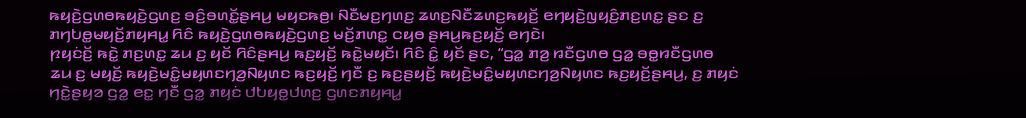ꤒꤟꤢꤧ꤬ꤞꤛꤥꤒꤟꤢꤧ꤬ꤞꤛꤢ꤬ ꤋꤢꤨ꤬ꤋꤛꤢꤩ꤭ꤔꤌꤣ꤬ ꤗꤟꤢꤒꤥ꤬꤯ ꤡꤢꤪꤗꤢ꤬ꤚꤛꤢ꤬ ꤘꤛꤢ꤬ꤡꤢꤪꤘꤛꤢ꤬ꤒꤟꤢꤩ꤬ ꤕꤚꤟꤢꤧ꤬ꤜꤟꤢꤨ꤬ꤊꤢ꤬ꤛꤢ꤭ ꤔꤢ ꤢ꤬ ꤊꤚꤝꤥ꤭ꤗꤟꤢꤩ꤬ꤊꤟꤌꤣ꤭ ꤖꤢꤨ ꤒꤟꤢꤧ꤬ꤞꤛꤥꤒꤟꤢꤧ꤬ꤞꤛꤢ꤬ ꤗꤢꤩ꤬ꤊꤛꤢ꤭ ꤍꤟꤥ ꤔꤌꤣ꤬ꤒꤢ꤬ꤟꤢꤩ꤬ ꤕꤚꤢꤧ꤯
ꤐꤟꤢꤦꤢꤩ꤬ ꤒꤢꤧ꤭ ꤊꤢ꤬ꤛꤢ꤭ ꤘꤣ ꤢ꤬ ꤟꤢꤩ ꤖꤢꤨꤔꤌꤣ꤬ ꤒꤢ꤬ꤟꤢꤩ꤬ ꤒꤢꤧ꤭ꤗꤟꤢꤩ꤯ ꤖꤢꤨ ꤢꤨ꤭ ꤟꤢꤩ ꤔꤢ, “ꤞꤤ꤭ ꤊꤤ꤬ ꤙꤢꤪꤞꤛꤥ ꤞꤤ꤭ ꤋꤥ꤭ꤙꤢꤪꤞꤛꤥ ꤘꤣ ꤢ꤬ ꤗꤟꤢꤩ꤬ ꤒꤟꤢꤧ꤬ꤗꤢꤨ꤭ꤗꤟꤛꤢꤚꤤ꤬ꤡꤟꤛꤢ ꤒꤢ꤬ꤟꤢꤩ꤬ ꤚꤢꤪ ꤢ꤬ ꤒꤢ꤬ꤔꤟꤢꤩ꤬ ꤒꤟꤢꤧ꤬ꤗꤢꤨ꤭ꤗꤟꤛꤢꤚꤤ꤬ꤡꤟꤛꤢ ꤒꤢ꤬ꤟꤢꤩ꤬ꤔꤌꤣ꤬, ꤢ꤬ ꤊꤟꤢꤦ ꤚꤢꤧ꤭ꤔꤟꤤ ꤞꤤ꤭ ꤕꤢ꤭ ꤚꤢꤪ ꤞꤤ꤭ ꤊꤟꤢꤦ ꤓꤝꤟꤥ꤭ꤓꤛꤢ꤬ ꤞꤛꤢꤊꤟꤌꤣ꤭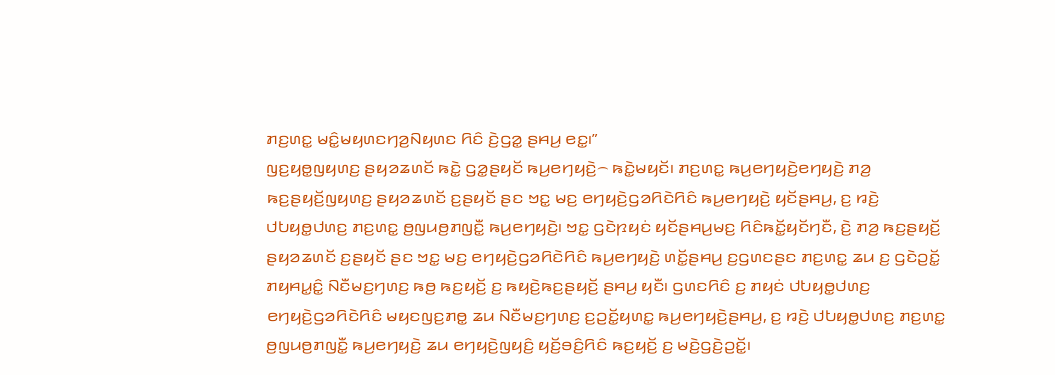ꤊꤢ꤬ꤛꤢ꤭ ꤗꤢꤨ꤭ꤗꤟꤛꤢꤚꤤ꤬ꤡꤟꤛꤢ ꤖꤢꤨ ꤢꤧ꤬ꤞꤤ꤭ ꤔꤌꤣ꤬ ꤕꤢ꤭꤯”
ꤜꤢ꤬ꤟꤥ꤭ꤜꤟꤛꤢ꤬ ꤔꤟꤤꤘꤛꤢꤩ ꤒꤢꤧ꤭ ꤞꤤ꤭ꤔꤟꤢꤩ ꤒꤣ꤬ꤕꤚꤟꤢꤧ꤬꤮ ꤒꤢꤧ꤭ꤗꤟꤢꤩ꤯ ꤊꤢ꤬ꤛꤢ꤭ ꤒꤣ꤬ꤕꤚꤟꤢꤧ꤬ꤕꤚꤟꤢꤧ꤬ ꤊꤤ꤬ ꤒꤢ꤬ꤔꤟꤢꤩ꤬ꤜꤟꤛꤢ꤬ ꤔꤟꤤꤘꤛꤢꤩ ꤢ꤬ꤔꤟꤢꤩ ꤔꤢ ꤠꤢ꤭ ꤗꤢ꤬ ꤕꤚꤟꤢꤧ꤬ꤞꤤꤖꤢꤧꤖꤢꤨ ꤒꤣ꤬ꤕꤚꤟꤢꤧ꤬ ꤟꤢꤩꤔꤌꤣ꤬, ꤢ꤬ ꤙꤢꤧ꤬ ꤓꤝꤟꤥ꤭ꤓꤛꤢ꤬ ꤊꤢ꤬ꤛꤢ꤭ ꤥ꤬ꤜꤣꤥ꤬ꤊꤜꤢꤪ꤭ ꤒꤣ꤬ꤕꤚꤟꤢꤧ꤬꤯ ꤠꤢ꤭ ꤞꤢꤧꤐꤟꤢꤦ ꤟꤢꤩꤔꤌꤣ꤬ꤗꤢ꤬ ꤖꤢꤨꤒꤢꤩ꤭ꤟꤢꤩꤚꤢꤪ, ꤢꤧ꤬ ꤊꤤ꤬ ꤒꤢ꤬ꤔꤟꤢꤩ꤬ ꤔꤟꤤꤘꤛꤢꤩ ꤢ꤬ꤔꤟꤢꤩ ꤔꤢ ꤠꤢ꤭ ꤗꤢ꤬ ꤕꤚꤟꤢꤧ꤬ꤞꤤꤖꤢꤧꤖꤢꤨ ꤒꤣ꤬ꤕꤚꤟꤢꤧ꤬ ꤛꤢꤩ꤭ꤔꤌꤣ꤬ ꤢ꤬ꤞꤛꤢꤔꤢ ꤊꤢ꤬ꤛꤢ꤭ ꤘꤣ ꤢ꤬ ꤞꤢꤧꤑꤢꤩ꤭ ꤊꤟꤌꤣ꤭ꤢꤨ꤭ ꤡꤢꤪꤗꤢ꤬ꤚꤛꤢ꤬ ꤒꤥ꤬ ꤒꤢ꤬ꤟꤢꤩ꤬ ꤢ꤬ ꤒꤟꤢꤧ꤬ꤒꤢ꤬ꤔꤟꤢꤩ꤬ ꤔꤌꤣ꤬ ꤟꤢꤪ꤯ ꤞꤛꤢꤖꤢꤨ ꤢ꤬ ꤊꤟꤢꤦ ꤓꤝꤟꤥ꤭ꤓꤛꤢ꤬ ꤕꤚꤟꤢꤧ꤬ꤞꤤꤖꤢꤧꤖꤢꤨ ꤗꤟꤢꤜꤢ꤬ꤊꤥ꤭ ꤘꤣ ꤡꤢꤪꤗꤢ꤬ꤚꤛꤢ꤬ ꤢ꤬ꤑꤢꤩ꤭ꤟꤛꤢ꤭ ꤒꤣ꤬ꤕꤚꤟꤢꤧ꤬ꤔꤌꤣ꤬, ꤢ꤬ ꤙꤢꤧ꤬ ꤓꤝꤟꤥ꤭ꤓꤛꤢ꤬ ꤊꤢ꤬ꤛꤢ꤭ ꤥ꤬ꤜꤣꤥ꤬ꤊꤜꤢꤪ꤭ ꤒꤣ꤬ꤕꤚꤟꤢꤧ꤬ ꤘꤣ ꤕꤚꤟꤢꤧ꤬ꤜꤟꤢꤨ꤬ ꤟꤢꤩ꤬ꤋꤢꤨ꤬ꤖꤢꤨ ꤒꤢ꤬ꤟꤢꤩ꤬ ꤢ꤬ ꤗꤢꤧ꤬ꤞꤢꤧ꤬ꤑꤢꤩ꤭꤯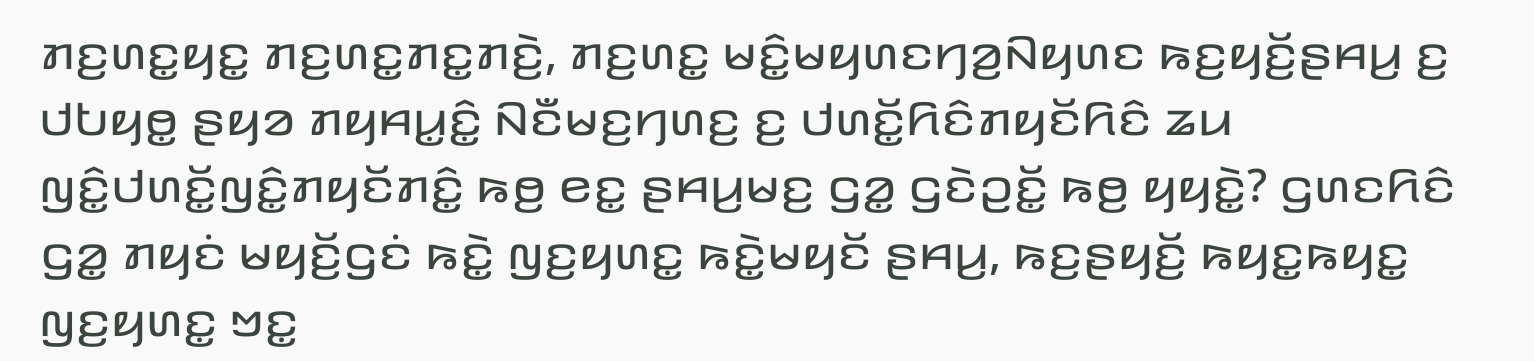ꤊꤢ꤬ꤛꤢ꤭ꤟꤢ꤭ ꤊꤢ꤬ꤛꤢ꤭ꤊꤢ꤭ꤊꤢꤧ꤬, ꤊꤢ꤬ꤛꤢ꤭ ꤗꤢꤨ꤭ꤗꤟꤛꤢꤚꤤ꤬ꤡꤟꤛꤢ ꤒꤢ꤬ꤟꤢꤩ꤬ꤔꤌꤣ꤬ ꤢ꤬ ꤓꤝꤟꤥ꤭ ꤔꤟꤤ ꤊꤟꤌꤣ꤭ꤢꤨ꤭ ꤡꤢꤪꤗꤢ꤬ꤚꤛꤢ꤬ ꤢ꤬ ꤓꤛꤢꤩ꤭ꤖꤢꤨꤊꤟꤢꤩꤖꤢꤨ ꤘꤣ ꤜꤢꤨ꤭ꤓꤛꤢꤩ꤭ꤜꤢꤨ꤭ꤊꤟꤢꤩꤊꤢꤨ꤭ ꤒꤥ꤬ ꤕꤢ꤭ ꤔꤌꤣ꤬ꤗꤢ꤬ ꤞꤤ꤭ ꤞꤢꤧꤑꤢꤩ꤭ ꤒꤥ꤬ ꤟꤟꤢꤧ꤭? ꤞꤛꤢꤖꤢꤨ ꤞꤤ꤭ ꤊꤟꤢꤦ ꤗꤟꤢꤩ꤬ꤞꤢꤦ ꤒꤢꤧ꤭ ꤜꤢ꤬ꤟꤛꤢ꤭ ꤒꤢꤧ꤭ꤗꤟꤢꤩ ꤔꤌꤣ꤬, ꤒꤢ꤬ꤔꤟꤢꤩ꤬ ꤒꤟꤢ꤭ꤒꤟꤢ꤭ ꤜꤢ꤬ꤟꤛꤢ꤭ ꤠꤢ꤭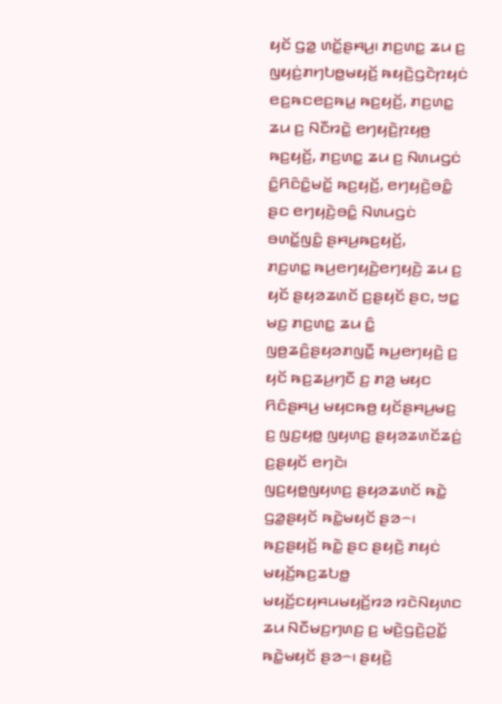ꤟꤢꤩ ꤞꤤ꤭ ꤛꤢꤩ꤭ꤔꤌꤣ꤬꤯ ꤊꤢ꤬ꤛꤢ꤭ ꤘꤣ ꤢ꤬ ꤜꤟꤢꤦ꤬ꤊꤚꤝꤥ꤭ꤗꤟꤢꤩ꤬ ꤒꤟꤢꤧ꤬ꤞꤢꤧꤐꤟꤢꤦ ꤕꤢ꤬ꤒꤢꤕꤢ꤬ꤒꤣ꤭ ꤒꤢ꤬ꤟꤢꤩ꤬, ꤊꤢ꤬ꤛꤢ꤭ ꤘꤣ ꤢ꤬ ꤡꤢꤪꤙꤢꤧ꤭ ꤕꤚꤟꤢꤧ꤬ꤐꤟꤥ꤬ ꤒꤢ꤬ꤟꤢꤩ꤬, ꤊꤢ꤬ꤛꤢ꤭ ꤘꤣ ꤢ꤬ ꤡꤛꤣꤞꤢꤦ ꤢꤨ꤭ꤖꤢꤨꤢꤨ꤭ꤗꤢꤩ꤭ ꤒꤢ꤬ꤟꤢꤩ꤬, ꤕꤚꤟꤢꤧ꤬ꤋꤢꤨ꤭ ꤔꤢ ꤕꤚꤟꤢꤧ꤬ꤋꤢꤨ꤭ ꤡꤛꤣꤞꤢꤦ ꤋꤛꤢꤩ꤭ꤜꤢꤨ꤭ ꤔꤌꤣ꤬ꤒꤢ꤬ꤟꤢꤩ꤬,
ꤊꤢ꤬ꤛꤢ꤭ ꤒꤣ꤬ꤕꤚꤟꤢꤧ꤬ꤕꤚꤟꤢꤧ꤬ ꤘꤣ ꤢ꤬ ꤟꤢꤩ ꤔꤟꤤꤘꤛꤢꤩ ꤢ꤬ꤔꤟꤢꤩ ꤔꤢ, ꤠꤢ꤭ ꤗꤢ꤬ ꤊꤢ꤬ꤛꤢ꤭ ꤘꤣ ꤢꤨ꤭ ꤜꤥ꤬ꤘꤢꤨ꤬ꤔꤟꤤꤊꤜꤢꤪ꤭ ꤒꤣ꤬ꤕꤚꤟꤢꤧ꤬ ꤢ꤬ ꤟꤢꤩ ꤒꤢ꤬ꤘꤣ꤬ꤚꤢꤪ ꤢ꤬ ꤊꤤ꤬ ꤗꤟꤢ ꤖꤢꤨꤔꤌꤣ꤬ ꤗꤟꤢꤒꤥ꤬ ꤟꤢꤩꤔꤌꤣ꤬ꤗꤢ꤬ ꤢ꤬ ꤜꤢ꤬ꤟꤥ꤭ ꤜꤟꤛꤢ꤬ ꤔꤟꤤꤘꤛꤢꤩꤘꤢꤦ꤬ ꤢ꤬ꤔꤟꤢꤩ ꤕꤚꤢꤧ꤯
ꤜꤢ꤬ꤟꤥ꤭ꤜꤟꤛꤢ꤬ ꤔꤟꤤꤘꤛꤢꤩ ꤒꤢꤧ꤭ ꤞꤤ꤭ꤔꤟꤢꤩ ꤒꤢꤧ꤭ꤗꤟꤢꤩ ꤔꤤ꤮꤯ ꤒꤢ꤬ꤔꤟꤢꤩ꤬ ꤒꤢꤧ꤭ ꤔꤢ ꤔꤟꤢꤧ꤬ ꤊꤟꤢꤦ ꤗꤟꤢꤩ꤬ꤒꤢ꤬ꤘꤝꤥ꤭ ꤗꤟꤢꤩ꤬ꤢꤟꤌꤣꤗꤟꤢꤩ꤬ꤙꤤ ꤙꤢꤧꤡꤟꤛꤢ ꤘꤣ ꤡꤢꤪꤗꤢ꤬ꤚꤛꤢ꤬ ꤢ꤬ ꤗꤢꤧ꤬ꤞꤢꤧ꤬ꤑꤢꤩ꤭ ꤒꤢꤧ꤭ꤗꤟꤢꤩ ꤔꤤ꤮꤯ ꤔꤟꤢꤧ꤬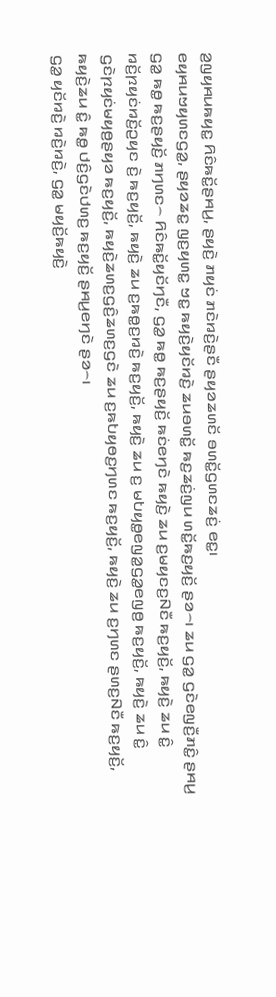ꤤ꤬ꤜꤟꤌꤣꤒꤟꤢ꤭ ꤖꤢꤨꤒꤢꤩ꤭ꤔꤌꤣ꤬, ꤔꤟꤢꤧ꤬ ꤊꤟꤢꤦ ꤊꤢꤧꤙꤢꤧ꤬ꤔꤢꤪ ꤔꤟꤤꤘꤛꤢꤩ ꤋꤛꤢꤩ꤭ꤞꤛꤢꤘꤢꤦ꤬ ꤕꤢ꤭꤯
ꤕꤟꤌꤣꤠꤟꤛꤢꤞꤤ꤭, ꤔꤟꤤꤘꤢ꤭ ꤜꤢ꤬ꤟꤛꤢ꤭ ꤠꤢ꤭ ꤒꤟꤢꤧ꤬ꤟꤢꤩꤙꤢꤧ꤬ ꤘꤣꤋꤛꤢꤩ꤭ ꤒꤢ꤬ꤘꤢꤦ꤬ꤜꤣ ꤛꤢꤩ꤭ꤒꤢ꤬ꤟꤢꤩ꤬ ꤔꤤ꤮꤯ ꤘꤣ ꤞꤤ꤭ ꤞꤢꤧꤕꤜꤢꤪ꤬ꤊꤢꤨ꤭ ꤔꤌꤣ꤬ ꤞꤤ꤭ ꤒꤥ꤭ ꤒꤢ꤬ꤔꤟꤢꤩ꤬ ꤊꤚꤛꤢ꤮ ꤖꤢꤨꤒꤢꤩ꤭ꤟꤢꤩꤚꤢꤪ, ꤞꤤ꤭ ꤒꤥ꤭ ꤒꤢ꤬ꤔꤟꤢꤩ꤬ ꤒꤢꤦꤕꤚꤢꤧ ꤒꤟꤢꤧ꤬ ꤘꤣ ꤢ꤬ꤗꤟꤢꤢ꤬ꤡꤢꤪ ꤒꤢ꤬ꤟꤢꤩ꤬, ꤒꤟꤢꤧ꤬ ꤘꤣ ꤢꤨ꤭ ꤙꤢꤩ꤬ꤐꤟꤢꤦꤙꤢꤩ꤬ꤑꤟꤢ ꤢꤧ꤬ ꤒꤢ꤬ꤟꤢꤩ꤬, ꤒꤟꤢꤧ꤬ ꤘꤣ ꤢ꤬ꤒꤥ꤭ꤢ꤬ꤙꤢꤧ꤬ ꤒꤢ꤬ꤟꤢꤩ꤬, ꤒꤟꤢꤧ꤬ ꤘꤣ ꤢ꤬ ꤗꤝꤟꤥ꤭ꤕꤜꤤ꤭ꤞꤤ꤭ꤕꤜꤥ꤬ ꤒꤢ꤬ꤟꤢꤩ꤬, ꤒꤟꤢꤧ꤬ ꤘꤣ ꤢꤨ꤭ ꤞꤢꤧꤐꤟꤢꤦꤗꤟꤥ꤬ꤔꤟꤤ ꤒꤢ꤬ꤟꤢꤩ꤬, ꤒꤟꤢꤧ꤬ꤘꤛꤢ꤬ꤞꤢꤨ꤬ꤘꤛꤢ꤬ꤞꤢꤧ ꤘꤣ ꤢ꤬ꤒꤝꤟꤥꤢ꤬ꤚꤛꤢ ꤒꤢ꤬ꤟꤢꤩ꤬, ꤒꤟꤢꤧ꤬ ꤘꤣ ꤢ꤬ꤚꤛꤢ ꤔꤛꤢ꤬ꤡꤢꤪ ꤒꤢ꤬ꤟꤢꤩ꤬, ꤒꤟꤢꤧ꤬ꤘꤣ ꤢꤨ꤭ ꤒꤥ꤭ ꤓꤢꤨ꤬ꤞꤢꤧꤓꤛꤢ꤬ ꤒꤢ꤬ꤟꤢꤩ꤬ ꤔꤌꤣ꤬ꤕꤚꤢꤧ ꤔꤤ꤮꤯
ꤞꤤ꤭ ꤟꤢꤩꤙꤢꤧ꤬ ꤙꤢꤧ꤬ꤙꤢꤧ꤬, ꤞꤤ꤭ ꤗꤟꤢꤩ꤬ꤒꤟꤢꤧ꤬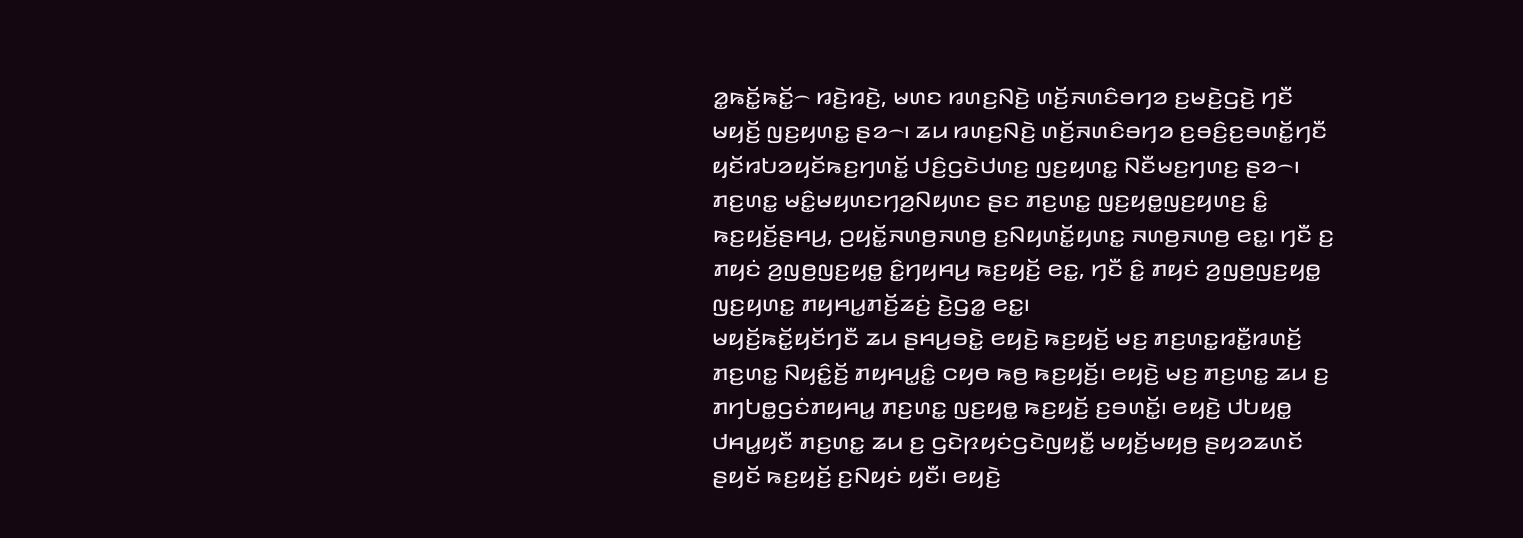ꤤ꤭ꤒꤢꤩ꤭ꤒꤢꤩ꤭꤮ ꤙꤢꤧ꤬ꤙꤢꤧ꤬, ꤗꤛꤢ ꤙꤛꤢ꤬ꤡꤢꤧ꤬ ꤛꤢꤩ꤬ꤏꤛꤢꤨꤋꤚꤤ ꤢ꤬ꤗꤢꤧ꤬ꤞꤢꤧ꤬ ꤚꤢꤪ ꤗꤟꤢꤩ꤬ ꤜꤢ꤬ꤟꤛꤢ꤭ ꤔꤤ꤮꤯ ꤘꤣ ꤙꤛꤢ꤬ꤡꤢꤧ꤬ ꤛꤢꤩ꤬ꤏꤛꤢꤨꤋꤚꤤ ꤢ꤬ꤋꤢꤨ꤬ꤢ꤬ꤋꤛꤢꤩ꤭ꤚꤢꤪ ꤟꤢꤩꤙꤝꤤꤟꤢꤩꤒꤢ꤬ꤚꤛꤢꤩ꤭ ꤓꤢꤨ꤬ꤞꤢꤧꤓꤛꤢ꤬ ꤜꤢ꤬ꤟꤛꤢ꤭ ꤡꤢꤪꤗꤢ꤬ꤚꤛꤢ꤬ ꤔꤤ꤮꤯
ꤊꤢ꤬ꤛꤢ꤭ ꤗꤢꤨ꤭ꤗꤟꤛꤢꤚꤤ꤬ꤡꤟꤛꤢ ꤔꤢ ꤊꤢ꤬ꤛꤢ꤭ ꤜꤢ꤬ꤟꤥ꤭ꤜꤢ꤬ꤟꤛꤢ꤬ ꤢꤨ꤭ ꤒꤢ꤬ꤟꤢꤩ꤬ꤔꤌꤣ꤬, ꤑꤟꤢꤩ꤭ꤏꤛꤥ꤬ꤏꤛꤥ꤬ ꤢ꤬ꤡꤟꤛꤢꤩ꤭ꤟꤛꤢ꤭ ꤏꤛꤥ꤬ꤏꤛꤥ꤬ ꤕꤢ꤭꤯ ꤚꤢꤪ ꤢ꤬ ꤊꤟꤢꤦ ꤤ꤬ꤜꤥ꤬ꤜꤢ꤬ꤟꤥ꤭ ꤢꤨ꤭ꤚꤟꤌꤣ꤬ ꤒꤢ꤬ꤟꤢꤩ꤬ ꤕꤢ꤭, ꤚꤢꤪ ꤢꤨ꤭ ꤊꤟꤢꤦ ꤤ꤬ꤜꤥ꤬ꤜꤢ꤬ꤟꤥ꤭ ꤜꤢ꤬ꤟꤛꤢ꤭ ꤊꤟꤌꤣ꤭ꤊꤢꤩ꤬ꤘꤢꤦ꤬ ꤢꤧ꤬ꤞꤤ꤭ ꤕꤢ꤭꤯
ꤗꤟꤢꤩ꤬ꤒꤢꤩ꤭ꤟꤢꤩꤚꤢꤪ ꤘꤣ ꤔꤌꤣ꤬ꤋꤢꤧ꤭ ꤕꤟꤢꤧ꤬ ꤒꤢ꤬ꤟꤢꤩ꤬ ꤗꤢ꤬ ꤊꤢ꤬ꤛꤢ꤭ꤙꤢꤪ꤭ꤙꤛꤢꤩ꤬ ꤊꤢ꤬ꤛꤢ꤭ ꤡꤟꤢꤨ꤭ꤢꤩ꤬ ꤊꤟꤌꤣ꤭ꤢꤨ꤭ ꤍꤟꤥ ꤒꤥ꤬ ꤒꤢ꤬ꤟꤢꤩ꤬꤯ ꤕꤟꤢꤧ꤬ ꤗꤢ꤬ ꤊꤢ꤬ꤛꤢ꤭ ꤘꤣ ꤢ꤬ ꤊꤚꤝꤥ꤭ꤞꤢꤦꤊꤟꤌꤣ꤭ ꤊꤢ꤬ꤛꤢ꤭ ꤜꤢ꤬ꤟꤥ꤭ ꤒꤢ꤬ꤟꤢꤩ꤬ ꤢ꤬ꤋꤛꤢꤩ꤭꤯ ꤕꤟꤢꤧ꤬ ꤓꤝꤟꤥ꤭ ꤓꤌꤣ꤭ꤟꤢꤪ ꤊꤢ꤬ꤛꤢ꤭ ꤘꤣ ꤢ꤬ ꤞꤢꤧꤐꤟꤢꤦꤞꤢꤧꤜꤟꤢꤪ꤭ ꤗꤟꤢꤩ꤬ꤗꤟꤥ꤬ ꤔꤟꤤꤘꤛꤢꤩ ꤔꤟꤢꤩ ꤒꤢ꤬ꤟꤢꤩ꤬ ꤢ꤬ꤡꤟꤢꤦ ꤟꤢꤪ꤯ ꤕꤟꤢꤧ꤬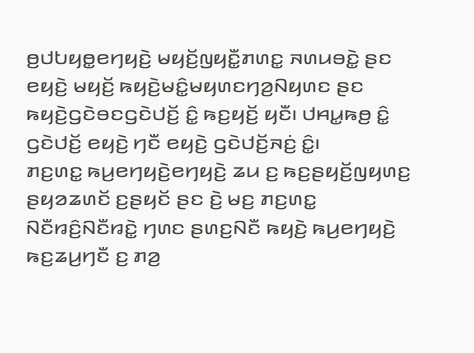ꤥ꤬ꤓꤝꤟꤥ꤭ꤕꤚꤟꤢꤧ꤬ ꤗꤟꤢꤩ꤬ꤜꤟꤢꤪ꤭ꤊꤛꤢ꤭ ꤏꤛꤣꤋꤢꤧ꤭ ꤔꤢ ꤕꤟꤢꤧ꤬ ꤗꤟꤢꤩ꤬ ꤒꤟꤢꤧ꤬ꤗꤢꤨ꤭ꤗꤟꤛꤢꤚꤤ꤬ꤡꤟꤛꤢ ꤔꤢ ꤒꤟꤢꤧ꤬ꤞꤢꤧꤋꤢꤞꤢꤧꤓꤢꤩ꤬ ꤢꤨ꤭ ꤒꤢ꤬ꤟꤢꤩ꤬ ꤟꤢꤪ꤯ ꤓꤌꤣ꤭ꤒꤥ꤬ ꤢꤨ꤭ ꤞꤢꤧꤓꤢꤩ꤬ ꤕꤟꤢꤧ꤬ ꤚꤢꤪ ꤕꤟꤢꤧ꤬ ꤞꤢꤧꤓꤢꤩ꤬ꤏꤢꤦ꤬ ꤢꤨ꤭꤯
ꤊꤢ꤬ꤛꤢ꤭ ꤒꤣ꤬ꤕꤚꤟꤢꤧ꤬ꤕꤚꤟꤢꤧ꤬ ꤘꤣ ꤢ꤬ ꤒꤢ꤬ꤔꤟꤢꤩ꤬ꤜꤟꤛꤢ꤬ ꤔꤟꤤꤘꤛꤢꤩ ꤢ꤬ꤔꤟꤢꤩ ꤔꤢ ꤢꤧ꤬ ꤗꤢ꤬ ꤊꤢ꤬ꤛꤢ꤭ ꤡꤢꤪꤙꤢꤨ꤬ꤡꤢꤪꤙꤢꤧ꤭ ꤚꤛꤢ ꤔꤛꤢ꤬ꤡꤢꤪ ꤒꤟꤢꤧ꤬ ꤒꤣ꤬ꤕꤚꤟꤢꤧ꤬ ꤒꤢ꤬ꤘꤣ꤬ꤚꤢꤪ ꤢ꤬ ꤊꤤ꤬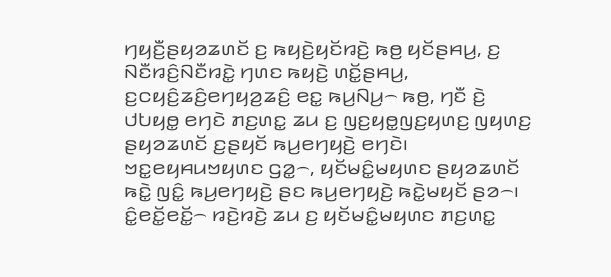ꤚꤟꤢꤪ꤬ꤔꤟꤤꤘꤛꤢꤩ ꤢ꤬ ꤒꤟꤢꤧ꤬ꤟꤢꤩꤙꤢꤧ꤬ ꤒꤥ꤬ ꤟꤢꤩꤔꤌꤣ꤬, ꤢ꤬ ꤡꤢꤪꤙꤢꤨ꤬ꤡꤢꤪꤙꤢꤧ꤭ ꤚꤛꤢ ꤒꤟꤢꤧ꤬ ꤛꤢꤩ꤭ꤔꤌꤣ꤬, ꤢ꤬ꤍꤟꤢꤨ꤬ꤘꤢꤨ꤬ꤕꤚꤟꤤ꤬ꤘꤢꤨ꤬ ꤕꤢ꤭ ꤒꤣ꤬ꤡꤣ꤬꤮ ꤒꤥ꤬, ꤚꤢꤪ ꤢꤧ꤬ ꤓꤝꤟꤥ꤭ ꤕꤚꤢꤧ ꤊꤢ꤬ꤛꤢ꤭ ꤘꤣ ꤢ꤬ ꤜꤢ꤬ꤟꤥ꤭ꤜꤢ꤬ꤟꤛꤢ꤬ ꤜꤟꤛꤢ꤬ ꤔꤟꤤꤘꤛꤢꤩ ꤢ꤬ꤔꤟꤢꤩ ꤒꤣ꤬ꤕꤚꤟꤢꤧ꤬ ꤕꤚꤢꤧ꤯
ꤠꤢ꤭ꤕꤟꤌꤣꤠꤟꤛꤢ ꤞꤤ꤭꤮, ꤟꤢꤩꤗꤢꤨ꤭ꤗꤟꤛꤢ ꤔꤟꤤꤘꤛꤢꤩ ꤒꤢꤧ꤭ ꤜꤢꤨ꤭ ꤒꤣ꤬ꤕꤚꤟꤢꤧ꤬ ꤔꤢ ꤒꤣ꤬ꤕꤚꤟꤢꤧ꤬ ꤒꤢꤧ꤭ꤗꤟꤢꤩ ꤔꤤ꤮꤯ ꤢꤨ꤭ꤕꤢꤩ꤭ꤕꤢꤩ꤭꤮ ꤙꤢꤧ꤬ꤙꤢꤧ꤬ ꤘꤣ ꤢ꤬ ꤟꤢꤩꤗꤢꤨ꤭ꤗꤟꤛꤢ ꤊꤢ꤬ꤛꤢ꤭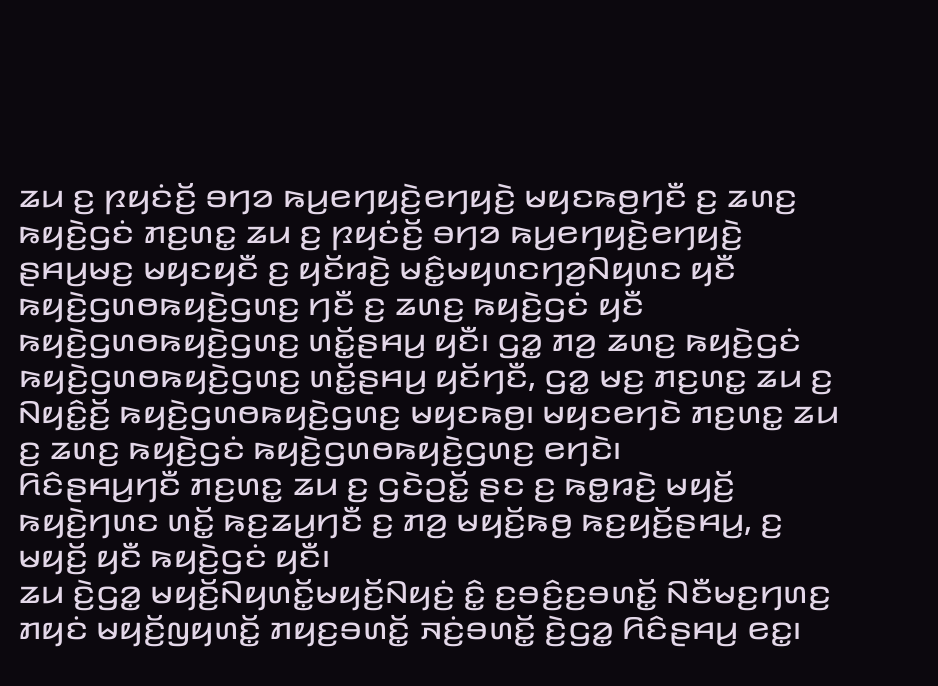ꤘꤣ ꤢ꤬ ꤐꤟꤢꤦꤢꤩ꤬ ꤋꤚꤤ ꤒꤣ꤬ꤕꤚꤟꤢꤧ꤬ꤕꤚꤟꤢꤧ꤬ ꤗꤟꤢꤒꤥ꤬ꤚꤢꤪ ꤢ꤬ ꤘꤛꤢ꤬ ꤒꤟꤢꤧ꤬ꤞꤢꤦ ꤊꤢ꤬ꤛꤢ꤭ ꤘꤣ ꤢ꤬ ꤐꤟꤢꤦꤢꤩ꤬ ꤋꤚꤤ ꤒꤣ꤬ꤕꤚꤟꤢꤧ꤬ꤕꤚꤟꤢꤧ꤬ ꤔꤌꤣ꤬ꤗꤢ꤬ ꤗꤟꤢꤟꤢꤪ ꤢ꤬ ꤟꤢꤩꤙꤢꤧ꤬ ꤗꤢꤨ꤭ꤗꤟꤛꤢꤚꤤ꤬ꤡꤟꤛꤢ ꤟꤢꤪ ꤒꤟꤢꤧ꤬ꤞꤛꤥꤒꤟꤢꤧ꤬ꤞꤛꤢ꤬ ꤚꤢꤪ ꤢ꤬ ꤘꤛꤢ꤬ ꤒꤟꤢꤧ꤬ꤞꤢꤦ ꤟꤢꤪ ꤒꤟꤢꤧ꤬ꤞꤛꤥꤒꤟꤢꤧ꤬ꤞꤛꤢ꤬ ꤛꤢꤩ꤭ꤔꤌꤣ꤬ ꤟꤢꤪ꤯ ꤞꤤ꤭ ꤊꤤ꤬ ꤘꤛꤢ꤬ ꤒꤟꤢꤧ꤬ꤞꤢꤦ ꤒꤟꤢꤧ꤬ꤞꤛꤥꤒꤟꤢꤧ꤬ꤞꤛꤢ꤬ ꤛꤢꤩ꤭ꤔꤌꤣ꤬ ꤟꤢꤩꤚꤢꤪ, ꤞꤤ꤭ ꤗꤢ꤬ ꤊꤢ꤬ꤛꤢ꤭ ꤘꤣ ꤢ꤬ ꤡꤟꤢꤨ꤭ꤢꤩ꤬ ꤒꤟꤢꤧ꤬ꤞꤛꤥꤒꤟꤢꤧ꤬ꤞꤛꤢ꤬ ꤗꤟꤢꤒꤥ꤬꤯ ꤗꤟꤢꤕꤚꤢꤧ ꤊꤢ꤬ꤛꤢ꤭ ꤘꤣ ꤢ꤬ ꤘꤛꤢ꤬ ꤒꤟꤢꤧ꤬ꤞꤢꤦ ꤒꤟꤢꤧ꤬ꤞꤛꤥꤒꤟꤢꤧ꤬ꤞꤛꤢ꤬ ꤕꤚꤢꤧ꤯
ꤖꤢꤨꤔꤌꤣ꤬ꤚꤢꤪ ꤊꤢ꤬ꤛꤢ꤭ ꤘꤣ ꤢ꤬ ꤞꤢꤧꤑꤢꤩ꤭ ꤔꤢ ꤢ꤬ ꤒꤥ꤭ꤙꤢꤧ꤬ ꤗꤟꤢꤩ꤬ ꤒꤟꤢꤧ꤬ꤚꤛꤢ ꤛꤢꤩ꤭ ꤒꤢ꤬ꤘꤣ꤬ꤚꤢꤪ ꤢ꤬ ꤊꤤ꤬ ꤗꤟꤢꤩ꤬ꤒꤥ꤬ ꤒꤢ꤬ꤟꤢꤩ꤬ꤔꤌꤣ꤬, ꤢ꤬ ꤗꤟꤢꤩ꤬ ꤟꤢꤪ ꤒꤟꤢꤧ꤬ꤞꤢꤦ ꤟꤢꤪ꤯
ꤘꤣ ꤢꤧ꤬ꤞꤤ꤭ ꤗꤟꤢꤩ꤬ꤡꤟꤛꤢꤩ꤭ꤗꤟꤢꤩ꤬ꤡꤟꤢꤦ꤬ ꤢꤨ꤭ ꤢ꤬ꤋꤢꤨ꤬ꤢ꤬ꤋꤛꤢꤩ꤭ ꤡꤢꤪꤗꤢ꤬ꤚꤛꤢ꤬ ꤊꤟꤢꤦ ꤗꤟꤢꤩ꤬ꤜꤟꤛꤢꤩ꤭ ꤊꤟꤢ꤬ꤋꤛꤢꤩ꤭ ꤏꤢꤦ꤬ꤋꤛꤢꤩ꤭ ꤢꤧ꤬ꤞꤤ꤭ ꤖꤢꤨꤔꤌꤣ꤬ ꤕꤢ꤭꤯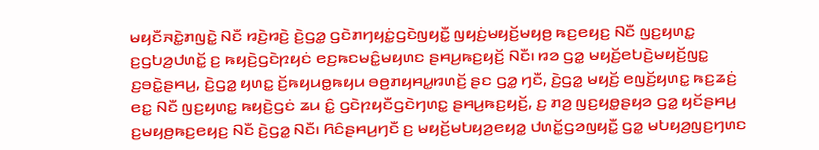ꤗꤟꤢꤪꤏꤢꤧ꤭ꤊꤜꤢꤧ꤭ ꤡꤢꤪ ꤙꤢꤧ꤬ꤙꤢꤧ꤬ ꤢꤧ꤬ꤞꤤ꤭ ꤞꤢꤧꤊꤚꤟꤢꤦ꤭ꤞꤢꤧꤜꤟꤢꤪ꤭ ꤜꤟꤢꤦ꤬ꤗꤟꤢꤩ꤬ꤗꤟꤥ꤬ ꤒꤢ꤬ꤕꤟꤢ꤬ ꤡꤢꤪ ꤜꤢ꤬ꤟꤛꤢ꤭ ꤢ꤬ꤞꤝꤤ꤬ꤓꤛꤢꤩ꤭ ꤢ꤬ ꤒꤟꤢꤧ꤬ꤞꤢꤧꤐꤟꤢꤦ ꤕꤢ꤬ꤒꤢꤗꤢꤨ꤭ꤗꤟꤛꤢ ꤔꤌꤣ꤬ꤒꤢ꤬ꤟꤢꤩ꤬ ꤡꤢꤪ꤯ ꤙꤤ ꤞꤤ꤭ ꤗꤟꤢꤩ꤬ꤕꤝꤢꤧ꤬ꤗꤟꤢꤩ꤬ꤜꤢ꤭ ꤢ꤬ꤋꤢꤧ꤭ꤔꤌꤣ꤬, ꤢꤧ꤬ꤞꤤ꤭ ꤟꤛꤢ꤭ ꤢꤩ꤬ꤒꤟꤣꤥ꤭ꤒꤟꤣ ꤋꤥ꤬ꤊꤟꤌꤣ꤭ꤙꤛꤢꤩ꤬ ꤔꤢ ꤞꤤ꤭ ꤚꤢꤪ, ꤢꤧ꤬ꤞꤤ꤭ ꤗꤟꤢꤩ꤬ ꤕꤜꤢꤩ꤬ꤟꤛꤢ꤭ ꤒꤢ꤬ꤘꤢꤦ꤬ ꤕꤢ꤭ ꤡꤢꤪ ꤜꤢ꤬ꤟꤛꤢ꤭ ꤒꤟꤢꤧ꤬ꤞꤢꤦ ꤘꤣ ꤢꤨ꤭ ꤞꤢꤧꤐꤟꤢꤪꤞꤢꤧꤚꤛꤢ꤭ ꤔꤌꤣ꤬ꤒꤢ꤬ꤟꤢꤩ꤬, ꤢ꤬ ꤊꤤ꤬ ꤜꤢ꤬ꤟꤥ꤭ꤔꤟꤤ ꤞꤤ꤭ ꤟꤢꤩꤔꤌꤣ꤬ ꤢ꤬ꤗꤟꤥ꤬ꤒꤢ꤬ꤕꤟꤢ꤬ ꤡꤢꤪ ꤢꤧ꤬ꤞꤤ꤭ ꤡꤢꤪ꤯ ꤖꤢꤨꤔꤌꤣ꤬ꤚꤢꤪ ꤢ꤬ ꤗꤟꤢꤩ꤬ꤗꤝꤟꤤ꤬ꤕꤟꤤ꤭ ꤓꤛꤢꤩ꤭ꤞꤤꤜꤟꤢꤪ꤭ ꤞꤤ꤭ ꤗꤝꤟꤤ꤬ꤜꤢ꤬ꤚꤛꤢ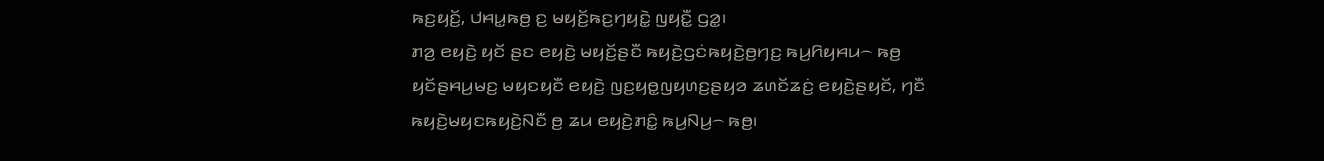ꤒꤢ꤬ꤟꤢꤩ꤬, ꤓꤌꤣ꤭ꤒꤥ꤬ ꤢ꤬ ꤗꤟꤢꤩ꤬ꤒꤢ꤬ꤚꤟꤢꤧ꤭ ꤜꤟꤢꤪ꤭ ꤞꤤ꤭꤯
ꤊꤤ꤬ ꤕꤟꤢꤧ꤬ ꤟꤢꤩ ꤔꤢ ꤕꤟꤢꤧ꤬ ꤗꤟꤢꤩ꤬ꤔꤢꤪ ꤒꤟꤢꤧ꤬ꤞꤢꤦꤒꤟꤢꤧ꤬ꤥ꤬ꤚꤢ꤬ ꤒꤣ꤬ꤖꤟꤌꤣ꤮ ꤒꤥ꤬ ꤟꤢꤩꤔꤌꤣ꤬ꤗꤢ꤬ ꤗꤟꤢꤟꤢꤪ ꤕꤟꤢꤧ꤬ ꤜꤢ꤬ꤟꤥ꤭ꤜꤟꤛꤢ꤬ꤔꤟꤤ ꤘꤛꤢꤩꤘꤢꤦ꤬ ꤕꤟꤢꤧ꤬ꤔꤟꤢꤩ, ꤚꤢꤪ ꤒꤟꤢꤧ꤬ꤗꤟꤢꤒꤟꤢꤧ꤬ꤡꤢꤪ ꤥ꤬ ꤘꤣ ꤕꤟꤢꤧ꤬ꤊꤢꤨ꤭ ꤒꤣ꤬ꤡꤣ꤬꤮ ꤒꤥ꤬꤯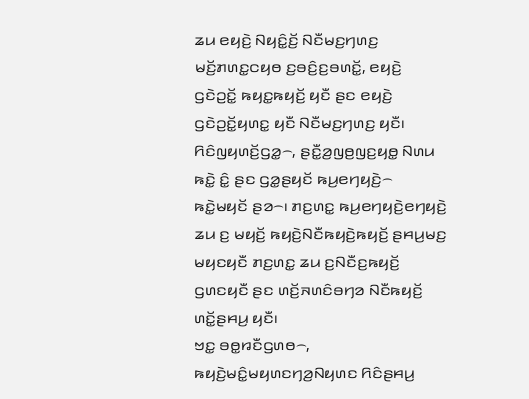ꤘꤣ ꤕꤟꤢꤧ꤬ ꤡꤟꤢꤨ꤭ꤢꤩ꤬ ꤡꤢꤪꤗꤢ꤬ꤚꤛꤢ꤬ ꤗꤢꤩ꤬ꤊꤛꤢ꤭ꤍꤟꤥ ꤢ꤬ꤋꤢꤨ꤬ꤢ꤬ꤋꤛꤢꤩ꤭, ꤕꤟꤢꤧ꤬ ꤞꤢꤧꤑꤢꤩ꤭ ꤒꤟꤢ꤭ꤒꤟꤢꤩ꤬ ꤟꤢꤪ ꤔꤢ ꤕꤟꤢꤧ꤬ ꤞꤢꤧꤑꤢꤩ꤭ꤟꤛꤢ꤭ ꤟꤢꤪ ꤡꤢꤪꤗꤢ꤬ꤚꤛꤢ꤬ ꤟꤢꤪ꤯
ꤖꤢꤨꤜꤟꤛꤢꤩ꤬ꤞꤤ꤭꤮, ꤔꤢꤪ꤭ꤤ꤬ꤜꤥ꤬ꤜꤢ꤬ꤟꤥ꤭ ꤡꤛꤣ ꤒꤢꤧ꤭ ꤢꤨ꤭ ꤔꤢ ꤞꤤ꤭ꤔꤟꤢꤩ ꤒꤣ꤬ꤕꤚꤟꤢꤧ꤬꤮ ꤒꤢꤧ꤭ꤗꤟꤢꤩ ꤔꤤ꤮꤯ ꤊꤢ꤬ꤛꤢ꤭ ꤒꤣ꤬ꤕꤚꤟꤢꤧ꤬ꤕꤚꤟꤢꤧ꤬ ꤘꤣ ꤢ꤬ ꤗꤟꤢꤩ꤬ ꤒꤟꤢꤧ꤬ꤡꤢꤪꤒꤟꤢꤧ꤬ꤒꤟꤢꤩ꤬ ꤔꤌꤣ꤬ꤗꤢ꤬ ꤗꤟꤢꤟꤢꤪ ꤊꤢ꤬ꤛꤢ꤭ ꤘꤣ ꤢ꤬ꤡꤢꤪꤢ꤬ꤒꤟꤢꤩ꤬ ꤞꤛꤢꤟꤢꤪ ꤔꤢ ꤛꤢꤩ꤬ꤏꤛꤢꤨꤋꤚꤤ ꤡꤢꤪꤒꤟꤢꤩ꤬ ꤛꤢꤩ꤭ꤔꤌꤣ꤬ ꤟꤢꤪ꤯
ꤠꤢ꤭ ꤋꤥ꤭ꤙꤢꤪꤞꤛꤥ꤮, ꤒꤟꤢꤧ꤬ꤗꤢꤨ꤭ꤗꤟꤛꤢꤚꤤ꤬ꤡꤟꤛꤢ ꤖꤢꤨꤔꤌꤣ꤬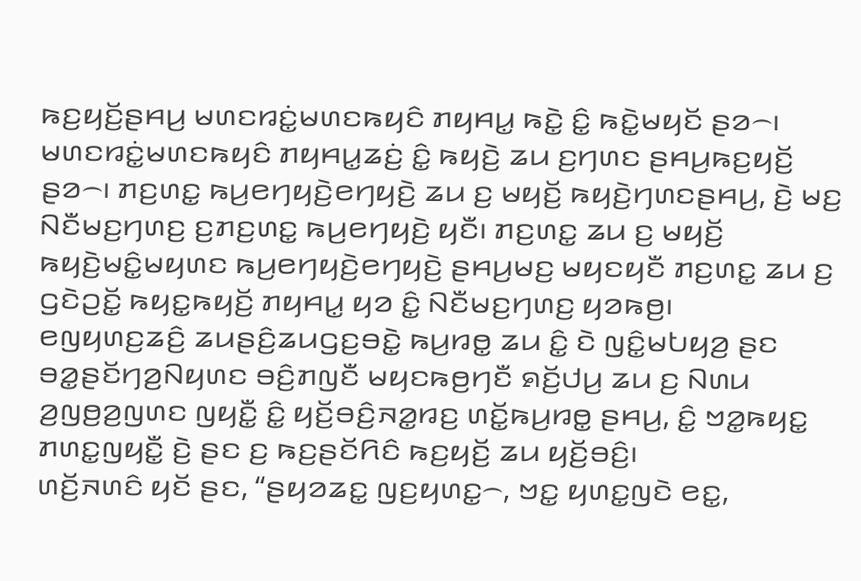ꤒꤢ꤬ꤟꤢꤩ꤬ꤔꤌꤣ꤬ ꤗꤛꤢꤙꤢꤦ꤭ꤗꤛꤢꤒꤟꤢꤨ ꤊꤟꤌꤣ꤭ ꤒꤢꤧ꤭ ꤢꤨ꤭ ꤒꤢꤧ꤭ꤗꤟꤢꤩ ꤔꤤ꤮꤯ ꤗꤛꤢꤙꤢꤦ꤭ꤗꤛꤢꤒꤟꤢꤨ ꤊꤟꤌꤣ꤭ꤘꤢꤦ꤬ ꤢꤨ꤭ ꤒꤟꤢꤧ꤬ ꤘꤣ ꤢ꤬ꤚꤛꤢ ꤔꤌꤣ꤬ꤒꤢ꤬ꤟꤢꤩ꤬ ꤔꤤ꤮꤯ ꤊꤢ꤬ꤛꤢ꤭ ꤒꤣ꤬ꤕꤚꤟꤢꤧ꤬ꤕꤚꤟꤢꤧ꤬ ꤘꤣ ꤢ꤬ ꤗꤟꤢꤩ꤬ ꤒꤟꤢꤧ꤬ꤚꤛꤢꤔꤌꤣ꤬, ꤢꤧ꤬ ꤗꤢ꤬ ꤡꤢꤪꤗꤢ꤬ꤚꤛꤢ꤬ ꤢ꤬ꤊꤢ꤬ꤛꤢ꤭ ꤒꤣ꤬ꤕꤚꤟꤢꤧ꤬ ꤟꤢꤪ꤯ ꤊꤢ꤬ꤛꤢ꤭ ꤘꤣ ꤢ꤬ ꤗꤟꤢꤩ꤬ ꤒꤟꤢꤧ꤬ꤗꤢꤨ꤭ꤗꤟꤛꤢ ꤒꤣ꤬ꤕꤚꤟꤢꤧ꤬ꤕꤚꤟꤢꤧ꤬ ꤔꤌꤣ꤬ꤗꤢ꤬ ꤗꤟꤢꤟꤢꤪ ꤊꤢ꤬ꤛꤢ꤭ ꤘꤣ ꤢ꤬ ꤞꤢꤧꤑꤢꤩ꤭ ꤒꤟꤢ꤭ꤒꤟꤢꤩ꤬ ꤊꤟꤌꤣ꤭ ꤟꤤ ꤢꤨ꤭ ꤡꤢꤪꤗꤢ꤬ꤚꤛꤢ꤬ ꤟꤤꤒꤥ꤬꤯
ꤕꤜꤟꤛꤢ꤬ꤘꤢꤨ꤬ ꤘꤣꤔꤢꤨ꤬ꤘꤣꤞꤢ꤬ꤋꤢꤧ꤭ ꤒꤣ꤬ꤙꤥ꤭ ꤘꤣ ꤢꤨ꤭ ꤢꤧ ꤜꤢꤨ꤭ꤗꤝꤟꤤ꤬ ꤔꤢ ꤋꤤ꤭ꤔꤢꤩꤚꤤ꤬ꤡꤟꤛꤢ ꤋꤢꤨ꤬ꤊꤜꤢꤪ ꤗꤟꤢꤒꤥ꤬ꤚꤢꤪ ꤎꤢꤩ꤬ꤓꤣ꤬ ꤘꤣ ꤢ꤬ ꤡꤛꤣ ꤤ꤬ꤜꤥ꤬ꤤ꤬ꤜꤛꤢ ꤜꤟꤢꤪ꤭ ꤢꤨ꤭ ꤟꤢꤩ꤬ꤋꤢꤨ꤬ꤏꤤ꤭ꤙꤢ꤬ ꤛꤢꤩ꤭ꤒꤣ꤬ꤙꤥ꤭ ꤔꤌꤣ꤬, ꤢꤨ꤭ ꤠꤤ꤭ꤒꤟꤢ꤭ ꤊꤛꤢ꤭ꤜꤟꤢꤪ꤭ ꤢꤧ꤬ ꤔꤢ ꤢ꤬ ꤒꤢ꤬ꤔꤢꤩꤖꤢꤨ ꤒꤢ꤬ꤟꤢꤩ꤬ ꤘꤣ ꤟꤢꤩ꤬ꤋꤢꤨ꤬꤯
ꤛꤢꤩ꤬ꤏꤛꤢꤨ ꤟꤢꤩ ꤔꤢ, “ꤔꤟꤤꤘꤢ꤭ ꤜꤢ꤬ꤟꤛꤢ꤭꤮, ꤠꤢ꤭ ꤟꤛꤢ꤭ꤜꤢꤧ ꤕꤢ꤭,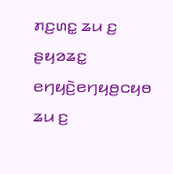ꤊꤢ꤬ꤛꤢ꤭ ꤘꤣ ꤢ꤬ ꤔꤟꤤꤘꤢ꤭ ꤕꤚꤟꤢꤧ꤬ꤕꤚꤟꤥ꤬ꤍꤟꤥ ꤘꤣ ꤢ꤬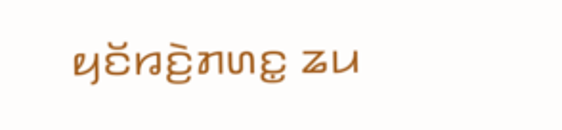ꤟꤢꤩꤙꤢꤧ꤬ꤊꤛꤢ꤭ ꤘꤣ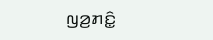ꤜꤤ꤬ꤊꤢꤨ꤭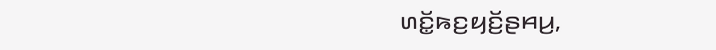ꤛꤢꤩ꤭ꤒꤢ꤬ꤟꤢꤩ꤬ꤔꤌꤣ꤬,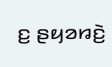ꤢ꤬ ꤔꤟꤤꤙꤢꤧ꤬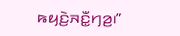ꤒꤟꤢꤧ꤬ꤏꤢꤪ꤭ꤚꤤ꤬꤯”